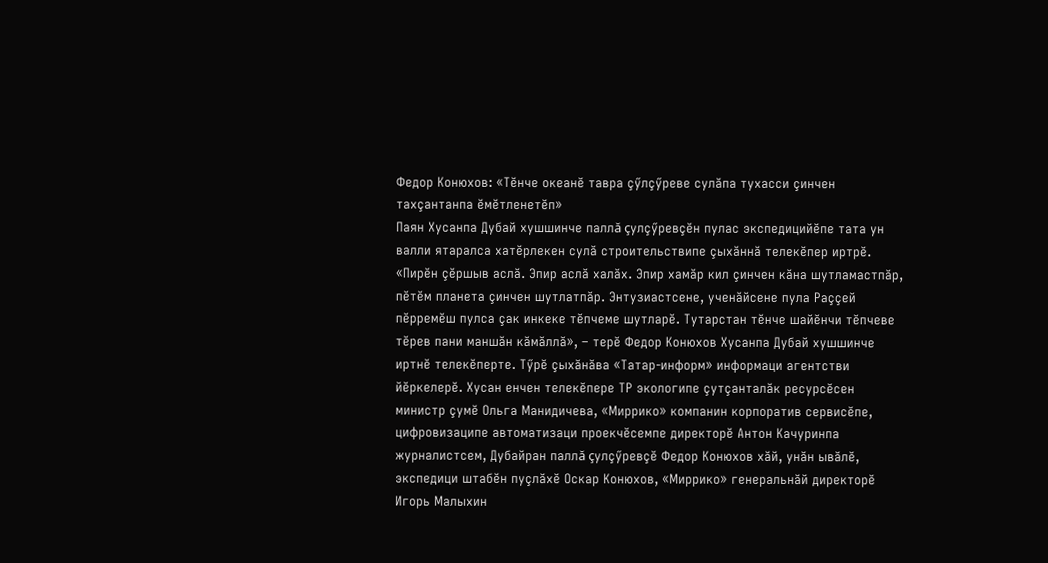Федор Конюхов: «Тӗнче океанӗ тавра çӳлçӳреве сулăпа тухасси çинчен тахçантанпа ӗмӗтленетӗп»
Паян Хусанпа Дубай хушшинче паллă çулçӳревçӗн пулас экспедицийӗпе тата ун валли ятаралса хатӗрлекен сулă строительствипе çыхăннă телекӗпер иртрӗ.
«Пирӗн çӗршыв аслă. Эпир аслă халăх. Эпир хамăр кил çинчен кăна шутламастпăр, пӗтӗм планета çинчен шутлатпăр. Энтузиастсене, ученăйсене пула Раççей пӗрремӗш пулса çак инкеке тӗпчеме шутларӗ. Тутарстан тӗнче шайӗнчи тӗпчеве тӗрев пани маншăн кăмăллă», – терӗ Федор Конюхов Хусанпа Дубай хушшинче иртнӗ телекӗперте. Тӳрӗ çыхăнăва «Татар-информ» информаци агентстви йӗркелерӗ. Хусан енчен телекӗпере ТР экологипе çутçанталӑк ресурсӗсен министр çумӗ Ольга Манидичева, «Миррико» компанин корпоратив сервисӗпе, цифровизаципе автоматизаци проекчӗсемпе директорӗ Антон Качуринпа журналистсем, Дубайран паллă çулçӳревçӗ Федор Конюхов хăй, унăн ывăлӗ, экспедици штабӗн пуçлăхӗ Оскар Конюхов, «Миррико» генеральнăй директорӗ Игорь Малыхин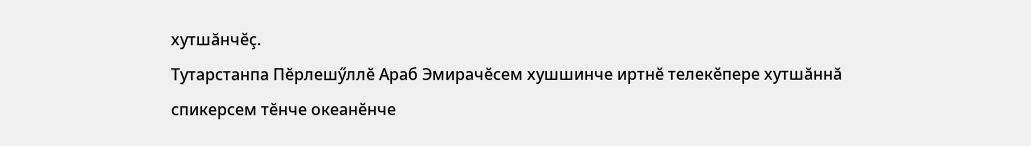хутшăнчӗç.
Тутарстанпа Пӗрлешӳллӗ Араб Эмирачӗсем хушшинче иртнӗ телекӗпере хутшăннă спикерсем тӗнче океанӗнче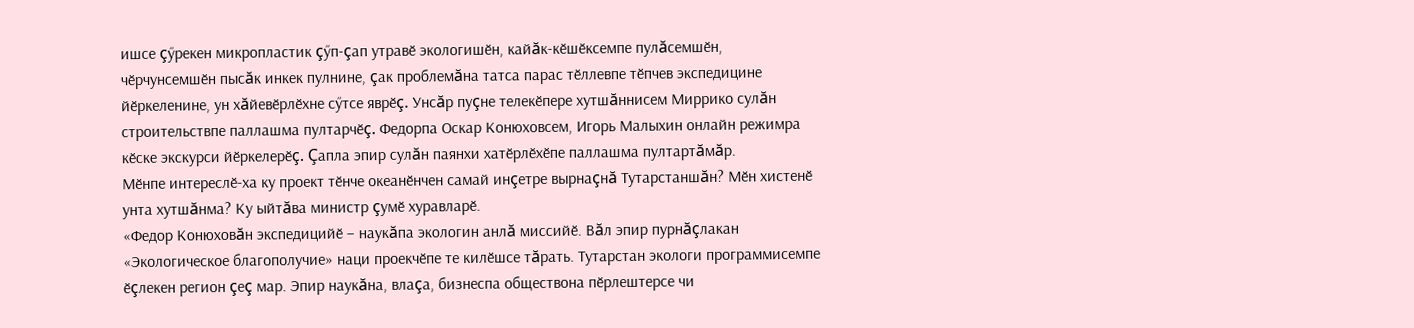ишсе çӳрекен микропластик çӳп-çап утравӗ экологишӗн, кайăк-кӗшӗксемпе пулăсемшӗн, чӗрчунсемшӗн пысăк инкек пулнине, çак проблемăна татса парас тӗллевпе тӗпчев экспедицине йӗркеленине, ун хăйевӗрлӗхне сӳтсе яврӗç. Унсăр пуçне телекӗпере хутшăннисем Миррико сулăн строительствпе паллашма пултарчӗç. Федорпа Оскар Конюховсем, Игорь Малыхин онлайн режимра кӗске экскурси йӗркелерӗç. Çапла эпир сулăн паянхи хатӗрлӗхӗпе паллашма пултартăмăр.
Мӗнпе интереслӗ-ха ку проект тӗнче океанӗнчен самай инçетре вырнаçнă Тутарстаншăн? Мӗн хистенӗ унта хутшăнма? Ку ыйтăва министр çумӗ хуравларӗ.
«Федор Конюховăн экспедицийӗ – наукăпа экологин анлă миссийӗ. Вăл эпир пурнăçлакан «Экологическое благополучие» наци проекчӗпе те килӗшсе тăрать. Тутарстан экологи программисемпе ӗçлекен регион çеç мар. Эпир наукăна, влаçа, бизнеспа обществона пӗрлештерсе чи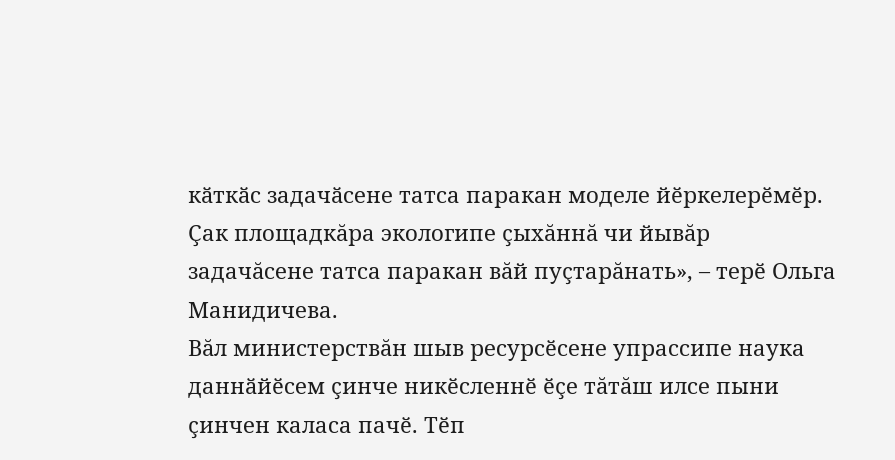кӑткӑс задачӑсене татса паракан моделе йӗркелерӗмӗр. Çак площадкăра экологипе çыхăннă чи йывăр задачăсене татса паракан вăй пуçтарăнать», – терӗ Ольга Манидичева.
Вăл министерствăн шыв ресурсӗсене упрассипе наука даннӑйӗсем çинче никӗсленнӗ ӗçе тăтăш илсе пыни çинчен каласа пачӗ. Тӗп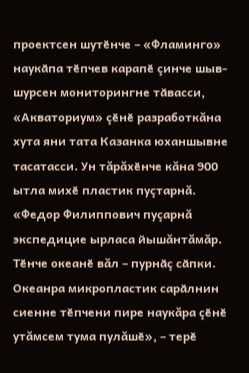проектсен шутӗнче – «Фламинго» наукӑпа тӗпчев карапӗ çинче шыв-шурсен мониторингне тӑвасси, «Акваториум» çӗнӗ разработкăна хута яни тата Казанка юханшывне тасатасси. Ун тăрăхӗнче кăна 900 ытла михӗ пластик пуçтарнă.
«Федор Филиппович пуçарнă экспедицие ырласа йышăнтăмăр. Тӗнче океанӗ вăл – пурнӑç сӑпки. Океанра микропластик сарӑлнин сиенне тӗпчени пире наукăра çӗнӗ утăмсем тума пулăшӗ», – терӗ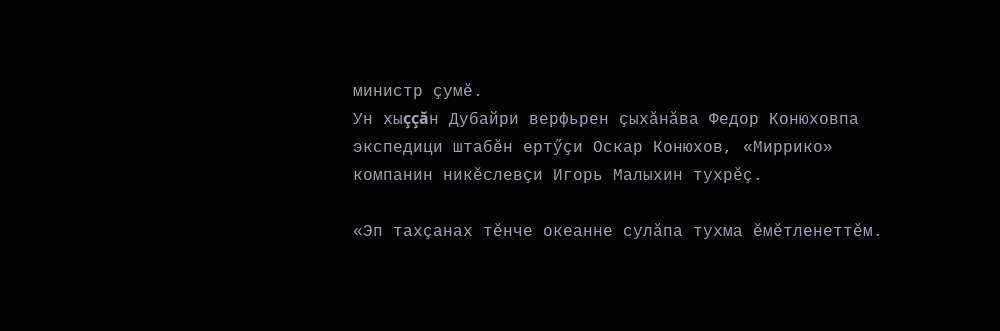министр çумӗ.
Ун хыççăн Дубайри верфьрен çыхăнăва Федор Конюховпа экспедици штабӗн ертӳçи Оскар Конюхов, «Миррико» компанин никӗслевçи Игорь Малыхин тухрӗç.

«Эп тахçанах тӗнче океанне сулăпа тухма ӗмӗтленеттӗм.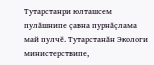Тутарстанри юлташсем пулăшнипе çавна пурнăçлама май пулчӗ. Тутарстанăн Экологи министерствипе,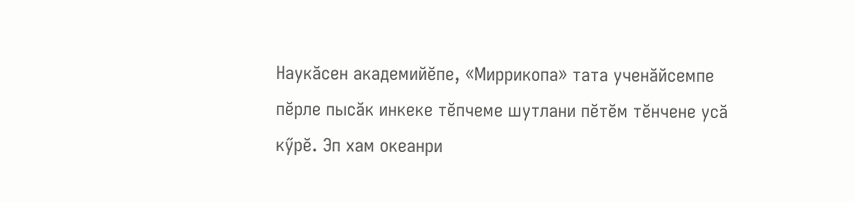Наукăсен академийӗпе, «Миррикопа» тата ученăйсемпе пӗрле пысăк инкеке тӗпчеме шутлани пӗтӗм тӗнчене усă кӳрӗ. Эп хам океанри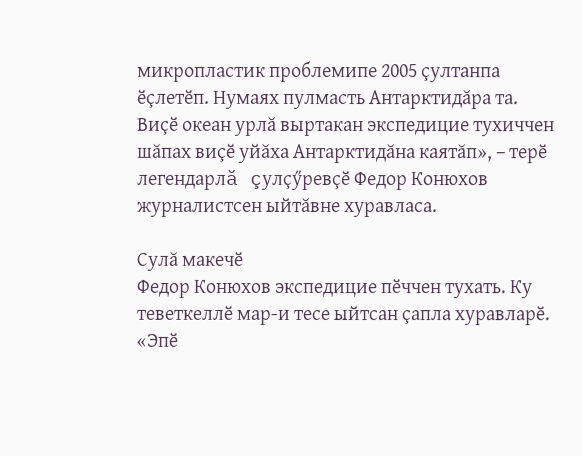микропластик проблемипе 2005 çултанпа ӗçлетӗп. Нумаях пулмасть Антарктидăра та. Виçӗ океан урлă выртакан экспедицие тухиччен шăпах виçӗ уйăха Антарктидăна каятăп», – терӗ легендарлă çулçӳревçӗ Федор Конюхов журналистсен ыйтăвне хуравласа.

Сулă макечӗ
Федор Конюхов экспедицие пӗччен тухать. Ку теветкеллӗ мар-и тесе ыйтсан çапла хуравларӗ. «Эпӗ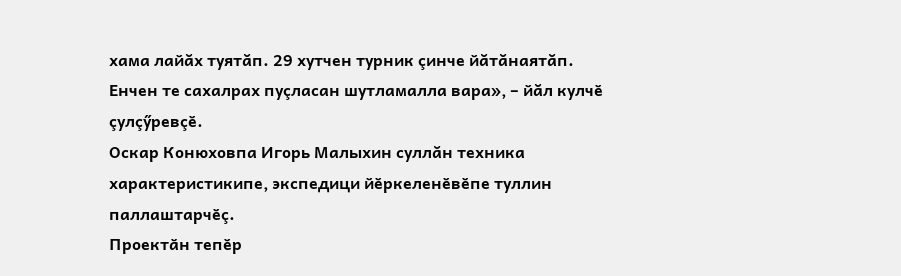хама лайăх туятăп. 29 хутчен турник çинче йăтăнаятăп. Енчен те сахалрах пуçласан шутламалла вара», – йăл кулчӗ çулçӳревçӗ.
Оскар Конюховпа Игорь Малыхин суллăн техника характеристикипе, экспедици йӗркеленӗвӗпе туллин паллаштарчӗç.
Проектӑн тепӗр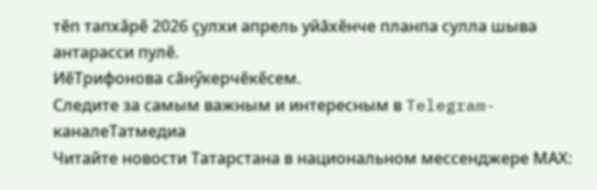тӗп тапхӑрӗ 2026 çулхи апрель уйăхӗнче планпа сулла шыва антарасси пулӗ.
ИӗТрифонова сăнӳкерчӗкӗсем.
Следите за самым важным и интересным в Telegram-каналеТатмедиа
Читайте новости Татарстана в национальном мессенджере MАХ: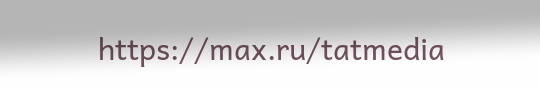https://max.ru/tatmedia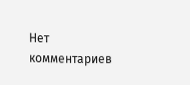Нет комментариев